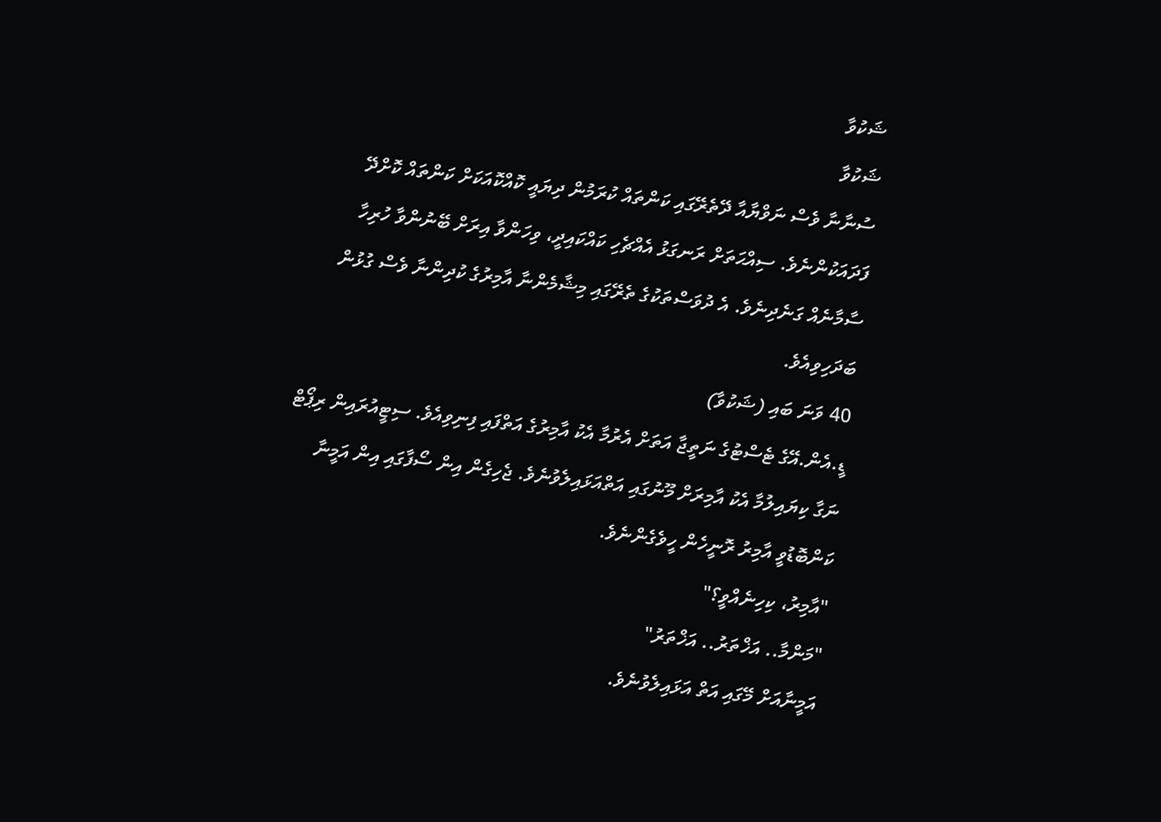ޝަކުވާ
ޝަކުވާ
ސުނާނާ ވެސް ނަވްޔާއާ ދޭތެރޭގައި ކަންތައް ކުރަމުން ދިޔައީ ކޮއްކޮއަކަށް ކަންތައް ކޮށްދޭ ފަދައަކުންނެވެ. ސިއްޙަތަށް ރަނގަޅު އެއްޗެހި ކައްކައިދީ، ވިހަންވާ އިރަށް ބޭނުންވާ ހުރިހާ ސާމާނެއް ގަނެދިނެވެ. އެ ދުވަސްތަކުގެ ތެރޭގައި މިޝާމެންނާ އާމިރުގެ ކުދިންނާ ވެސް ގުޅުން ބަދަހިވިއެވެ.
40 ވަނަ ބައި (ޝަކުވާ)
ޑީ.އެން.އޭގެ ޓެސްޓުގެ ނަތީޖާ އަތަށް އެރުމާ އެކު އާމިރުގެ އަތްފައި ފިނިވިއެވެ. ސިޓީއުރައިން ރިޕޯޓް ނަގާ ކިޔައިލުމާ އެކު އާމިރަށް މޫނުގައި އަތްއަޅައިލެވުނެވެ. ޖެހިގެން އިން ސޯފާގައި އިން އަމީނާ ކަންބޮޑުވީ އާމިރު ރޮނީހެން ހީވެގެންނެވެ.
"އާމިރު، ކިހިނެއްވީ؟"
"މަންމާ.. އަޚްތަރު.. އަޚްތަރު"
އަމީނާއަށް މޭގައި އަތް އަޅައިލެވުނެވެ.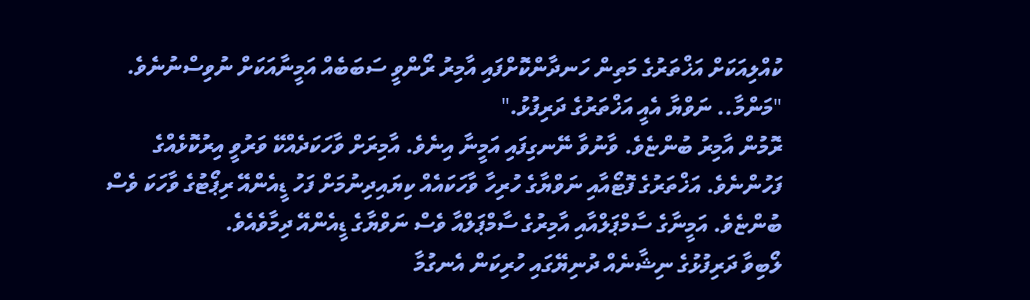ކުއްލިއަކަށް އަޚްތަރުގެ މަތިން ހަނދާންކޮށްފައި އާމިރު ރޯންވީ ސަބަބެއް އަމީނާއަކަށް ނުވިސްނުނެވެ.
"މަންމާ.. ނަވްޔާ އެއީ އަޚްތަރުގެ ދަރިފުޅު."
ރޮމުން އާމިރު ބުންޏެވެ. ވާނުވާ ނޭނގިފައި އަމީނާ އިނެވެ. އާމިރަށް ވާހަކަދެއްކޭ ވަރުވީ އިރުކޮޅެއްގެ ފަހުންނެވެ. އަޚްތަރުގެ ފޮޓޯއާއި ނަވްޔާގެ ހުރިހާ ވާހަކައެއް ކިޔައިދިނުމަށް ފަހު ޑީއެންއޭ ރިޕޯޓުގެ ވާހަކަ ވެސް ބުންޏެވެ. އަމީނާގެ ސާމްޕަލްއާއި އާމިރުގެ ސާމްޕަލްއާ ވެސް ނަވްޔާގެ ޑީއެންއޭ ދިމާވެއެވެ.
ލޯބިވާ ދަރިފުޅުގެ ނިޝާނެއް ދުނިޔޭގައި ހުރިކަން އެނގުމާ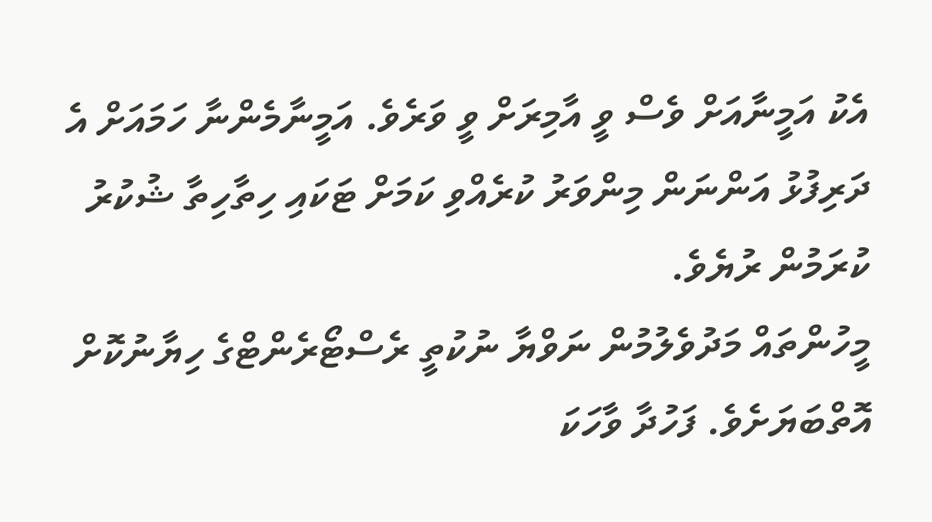އެކު އަމީނާއަށް ވެސް ވީ އާމިރަށް ވީ ވަރެވެ. އަމީނާމެންނާ ހަމައަށް އެ ދަރިފުޅު އަންނަން މިންވަރު ކުރެއްވި ކަމަށް ޓަކައި ހިތާހިތާ ޝުކުރު ކުރަމުން ރުޔެވެ.
މީހުންތައް މަދުވެލުމުން ނަވްޔާ ނުކުތީ ރެސްޓޯރެންޓްގެ ހިޔާނުކޮށް އޮތްބަޔަށެވެ. ފަހުދާ ވާހަކަ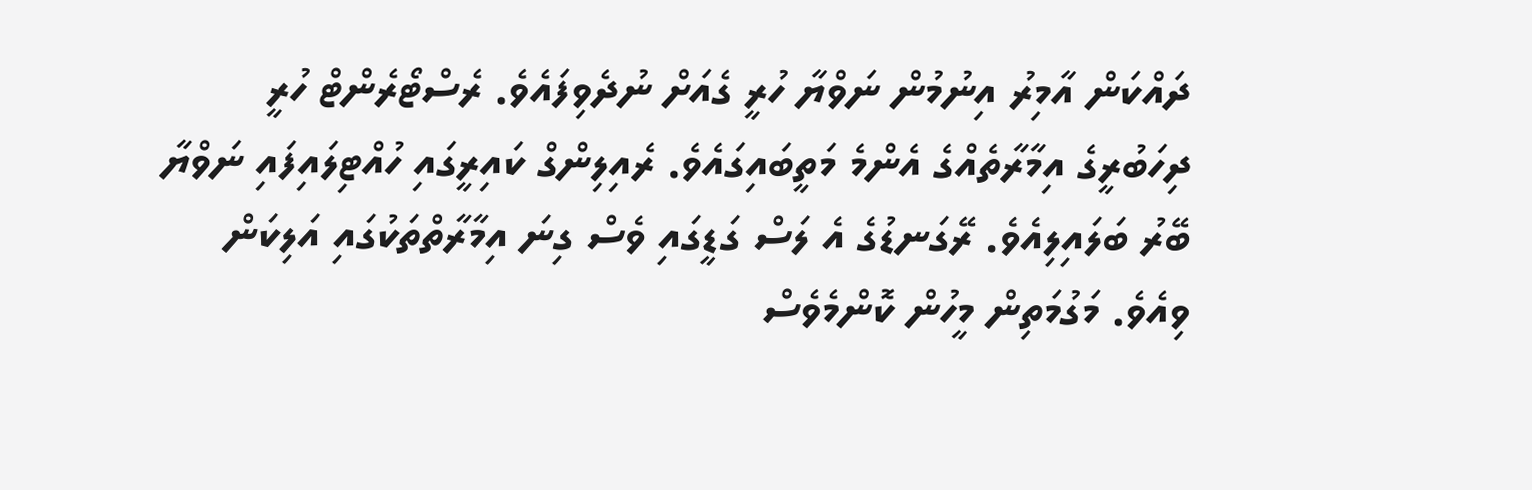ދައްކަން އާމިރު އިނުމުން ނަވްޔާ ހުރީ ގެއަށް ނުދެވިފައެވެ. ރެސްޓޯރެންޓް ހުރީ ދިހަބުރީގެ އިމާރާތެއްގެ އެންމެ މަތީބައިގައެވެ. ރެއިލިންގް ކައިރީގައި ހުއްޓިލައިފައި ނަވްޔާ ބޭރު ބަލައިލިއެވެ. ރޭގަނޑުގެ އެ ލަސް ގަޑީގައި ވެސް ގިނަ އިމާރާތްތަކުގައި އަލިކަން ވިއެވެ. މަގުމަތިން މީހުން ކޮންމެވެސް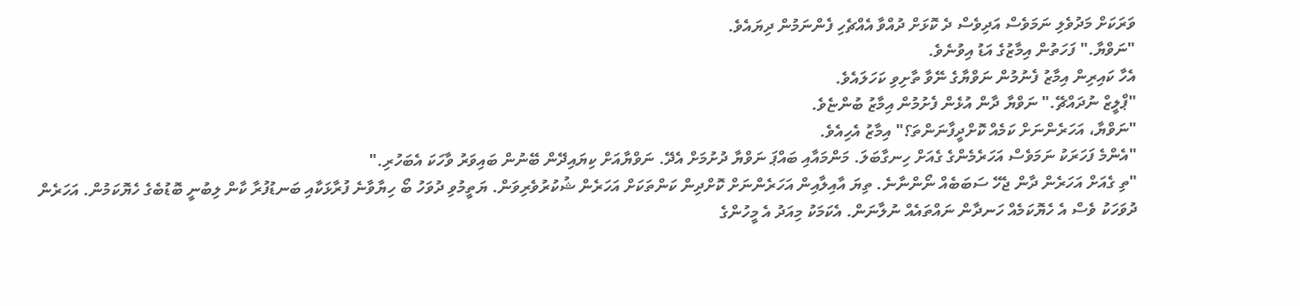ވަރަކަށް މަދުވެލި ނަމަވެސް އަދިވެސް ދެ ކޮޅަށް ދުއްވާ އެއްޗެހި ފެންނަމުން ދިޔައެވެ.
"ނަވްޔާ." ފަހަތުން އިމާޒުގެ އަޑު އިވުނެވެ.
އެހާ ކައިރިން އިމާޒު ފެނުމުން ނަވްޔާގެ ނޭވާ ތާށިވި ކަހަލައެވެ.
"ޕްލީޒް ނުދައްޗޭ." ނަވްޔާ ދާން އުޅެން ފެށުމުން އިމާޒު ބުންޏެވެ.
"ނަވްޔާ، އަހަރެންނަށް ކަމެއް ކޮށްދީފާނަންތަ؟" އިމާޒު އެހިއެވެ.
"އެންމެ ފަހަރަކު ނަމަވެސް އަހަރެމެންގެ ގެއަށް ހިނގާބަލަ. މަންމައާއި ބައްޕަ ނަވްޔާ ދުށުމަށް އެދޭ. ނަވްޔާއަށް ކިޔައިދޭން ބޭނުން ބައިވަރު ވާހަކަ އެބަހުރި."
"ތި ގެއަށް އަހަރެން ދާން ޖެހޭ ސަބަބެއް ނޯންނާނެ. ތިޔަ އާއިލާއިން އަހަރެންނަށް ކޮށްދިން ކަންތަކަށް އަހަރެން ޝުކުރުވެރިވަން. ޔަތީމުވި ދުވަހު ބޯ ހިޔާވާނެ ފުރާޅަކާއި ބަނޑުފުރާ ކާން ލިބުނީ ބޮޑުބެގެ ހެޔޮކަމުން. އަހަރެން ދުވަހަކު ވެސް އެ ހެޔޮކަމެއް ހަނދާން ނައްތައެއް ނުލާނަން. އެކަމަކު މިއަދު އެ މީހުންގެ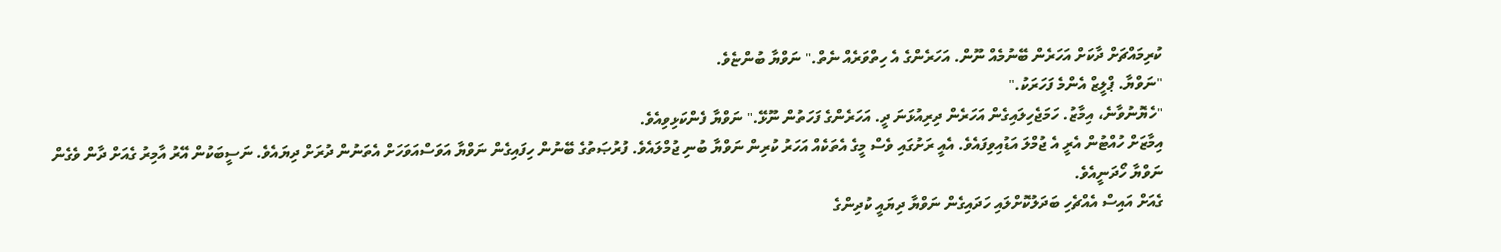ކުރިމައްޗަށް ދާކަށް އަހަރެން ބޭނުމެއް ނޫން. އަހަރެންގެ އެ ހިތްވަރެއް ނެތް." ނަވްޔާ ބުންޏެވެ.
"ނަވްޔާ. ޕްލީޒް އެންމެ ފަހަރަކު."
"ހެޔޮނުވާނެ، އިމާޒު. ހަމަޖެހިލައިގެން އަހަރެން ދިރިއުޅަނަ ދީ. އަހަރެންގެ ފަހަތުން ނޫޅޭ." ނަވްޔާ ފެންކަޅިވިއެވެ.
އިމާޒަށް ހުއްޓުން އެރީ އެ ޖުމްލަ އަޑުއިވިފައެވެ. އެއީ ރަށުގައި ވެސް މީގެ އެތަކެއް އަހަރު ކުރިން ނަވްޔާ ބުނި ޖުމްލައެވެ. ފުރުޞަތުގެ ބޭނުން ހިފައިގެން ނަވްޔާ އަވަސްއަވަހަށް އެތަނުން ދުރަށް ދިޔައެވެ. ނަސީބަކުން އޭރު އާމިރު ގެއަށް ދާން ވެގެން ނަވްޔާ ހޯދަނީއެވެ.
ގެއަށް އައިސް އެއްޗެހި ބަދަލުކޮށްލައި ހަދައިގެން ނަވްޔާ ދިޔައީ ކުދިންގެ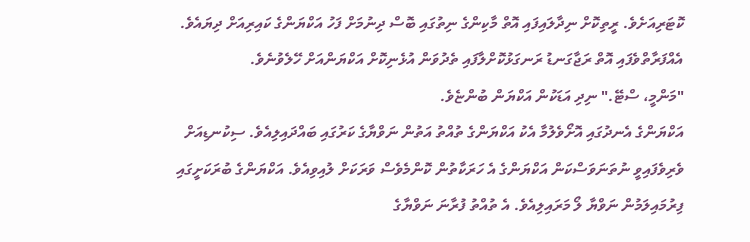ކޮޓަރިއަށެވެ. ރީތިކޮށް ނިދާލައިފައި އޮތް މާކިންގެ ނިތުގައި ބޮސް ދިނުމަށް ފަހު އަކްޔަންގެ ކައިރިއަށް ދިޔައެވެ. އެއްފަރާތްވެފައި އޮތް ރަޖާގަނޑު ރަނގަޅުކޮށްލާފައި ތެދުވަން އުޅެނިކޮށް އަކްޔަންއަށް ހޭލެވުނެވެ.
"މަންމީ، ސްޓޭ." ނިދި އަޑަކުން އަކްޔަން ބުންޏެވެ.
އަކްޔަންގެ އެނދުގައި އޮށޯވެލުމާ އެކު އަކްޔަންގެ ތުއްތު އަތުން ނަވްޔާގެ ކަރުގައި ބައްދައިލިއެވެ. ސިކުނޑިއަށް ވެރިވެފައިވީ ނުތަނަވަސްކަން އަކްޔަންގެ އެ ހަރަކާތުން ކޮންމެވެސް ވަރަކަށް ލުއިވިއެވެ. އަކްޔަންގެ ބުރަކަށީގައި ފިރުމައިލަމުން ނަވްޔާ ލޯ މަރައިލިއެވެ. އެ ތުއްތު ފުރާނަ ނަވްޔާގެ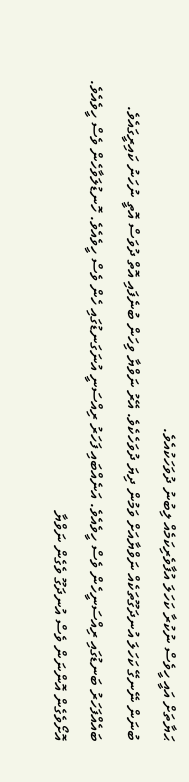ޙަޔާތަށް އައީ ހީވެސް ނުކުރާ ކަހަލަ އުފާވެރިކަމެއް ލިބުނު ދުވަހަކުއެވެ.
ބުނަން ނޭނގޭ ކަހަލަ އުނދަގޫތަކެއް ނަވްޔާއަށް ވަމުން ދިޔަ ދުވަހެކެވެ. އޭރު ނަވްޔާ ވިހަން ބުނެފައި އޮތް ދުވަސް އޮތީ ނުހަނު ކައިރީގައެވެ. ބައެއްފަހަރު ބަނޑުގައި ރިއްސަނީހެން ވެސް ހީވެއެވެ. އަނެއްބައި ފަހަރު ރިއްސަނީ އުނަގަނޑުގައި ހެން ވެސް ހީވެއެވެ. ހޮނޑުލަވާހެން ވެސް ހީވެއެވެ. އޮށޯވެގެން އޮންނަން ވެސް އުނދަގޫ ވެގެން ނަވްޔާ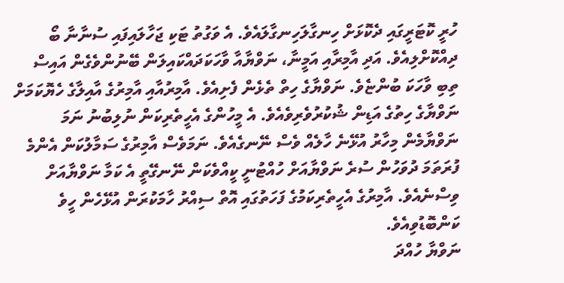ހުރީ ކޮޓަރީގައި ދެކޮޅަށް ހިނގާލަހިނގާލައެވެ. އެ ވަގުތު ޓަކި ޖަހާލައިފައި ސުނާނާ ބޯ ދިއްކޮށްލިއެވެ. އަދި އާމިރާއި އަމީނާ، ނަވްޔާއާ ވާހަކަދައްކައިލަން ބޭނުންވެގެން އައިސް ތިބި ވާހަކަ ބުންޏެވެ. ނަވްޔާގެ ހިތް ތެޅެން ފެށިއެވެ. އާމިރުއާއި އާމިރުގެ އާއިލާގެ ހެޔޮކަމަށް ނަވްޔާގެ ހިތުގެ އަޑިން ޝުކުރުވެރިވެއެވެ. އެ މީހުންގެ އެހީތެރިކަން ނުލިބުނު ނަމަ ނަވްޔާމެން މިހާރު އުޅޭނެ ހާލެއް ވެސް ނޭނގެއެވެ. ނަމަވެސް އާމިރުގެ ސަމާލުކަން އެންމެ ފުރަތަމަ ދުވަހުން ސުރެ ނަވްޔާއަށް ހުއްޓުނީ ކީއްވެކަން ނޭނގޭތީ އެ ކަމާ ނަވްޔާއަށް ވިސްނެއެވެ. އާމިރުގެ އެހީތެރިކަމުގެ ފަހަތުގައި އޮތް ސިއްރު ހާމަކުރަން އުޅޭހެން ހީވެ ކަންބޮޑުވިއެވެ.
ނަވްޔާ ހުއްދަ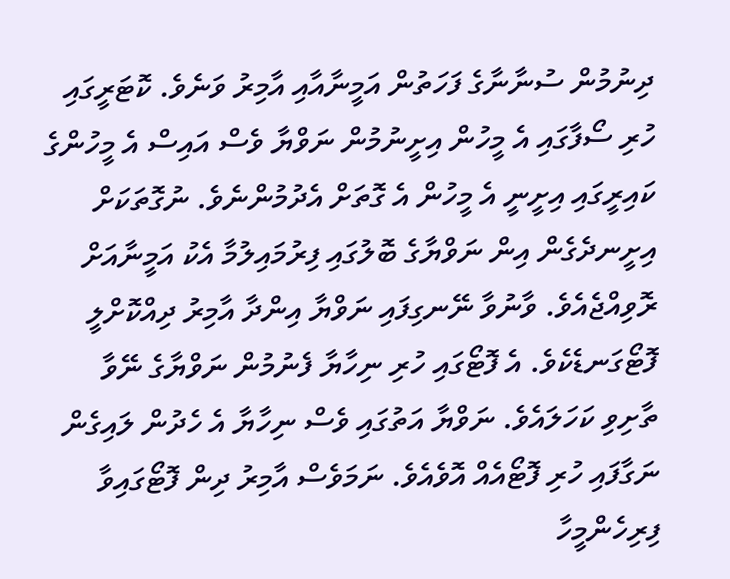ދިނުމުން ސުނާނާގެ ފަހަތުން އަމީނާއާއި އާމިރު ވަނެވެ. ކޮޓަރީގައި ހުރި ސޯފާގައި އެ މީހުން އިށީނުމުން ނަވްޔާ ވެސް އައިސް އެ މީހުންގެ ކައިރީގައި އިށީނީ އެ މީހުން އެ ގޮތަށް އެދުމުންނެވެ. ނުގޮތަކަށް އިށީނދެގެން އިން ނަވްޔާގެ ބޮލުގައި ފިރުމައިލުމާ އެކު އަމީނާއަށް ރޮވިއްޖެއެވެ. ވާނުވާ ނޭނގިފައި ނަވްޔާ އިންދާ އާމިރު ދިއްކޮށްލީ ފޮޓޯގަނޑެކެވެ. އެ ފޮޓޯގައި ހުރި ނިހާޔާ ފެނުމުން ނަވްޔާގެ ނޭވާ ތާށިވި ކަހަލައެވެ. ނަވްޔާ އަތުގައި ވެސް ނިހާޔާ އެ ހެދުން ލައިގެން ނަގާފައި ހުރި ފޮޓޯއެއް އޮވެއެވެ. ނަމަވެސް އާމިރު ދިން ފޮޓޯގައިވާ ފިރިހެންމީހާ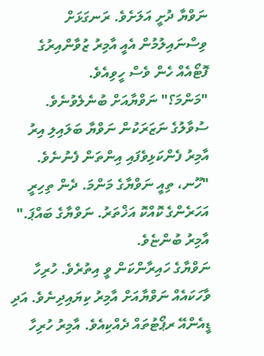ނަވްޔާ ދުށީ އަލަށެވެ. ރަނގަޅަށް ވިސްނައިލުމުން އެއީ އާމިރު ޒުވާންއިރުގެ ފޮޓޯއެއް ހެން ވެސް ހީވިއެވެ.
"މަންމަ؟" ނަވްޔާއަށް ބުނެލެވުނެވެ.
ސުވާލުގެ ނަޒަރަކުން ނަވްޔާ ބަލައިލި އިރު އާމިރު ފެންކަޅިވެފައި އިންތަން ފެނުނެވެ.
"ހޫނ، ތިއީ ނަވްޔާގެ މަންމަ. ދެން ތިހިރީ އަހަރެންގެ ކޮއްކޮ އަޚްތަރު. ނަވްޔާގެ ބައްޕަ." އާމިރު ބުންޏެވެ.
ނަވްޔާގެ ހައިރާންކަން ވީ އިތުރެވެ. ހުރިހާ ވާހަކައެއް ނަވްޔާއަށް އާމިރު ކިޔައިދިނެވެ. އަދި ޑީއެންއޭ ރޕޯޓުތައް ދެއްކިއެވެ. އާމިރު ހުރިހާ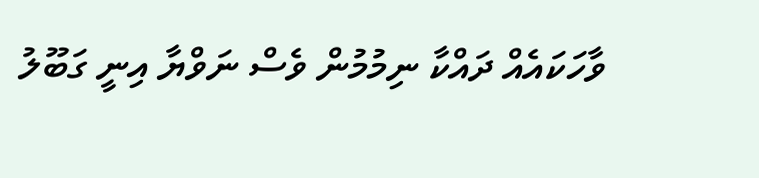ވާހަކައެއް ދައްކާ ނިމުމުން ވެސް ނަވްޔާ އިނީ ގަބޫލު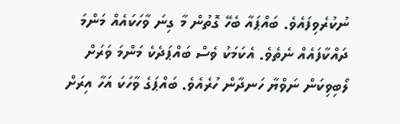ނުކުރެވިފައެވެ. ބައްޕައާ ބެހޭ ގޮތުން މާ ގިނަ ވާހަކައެއް މަންމަ ދައްކާފައެއް ނެތެވެ. އެކަމަކު ވެސް ބައްޕަދެކެ މަންމަ ވަރަށް ލޯބިވިކަން ނަވްޔާ ހަނދާން ހުރެއެވެ. ބައްޕަގެ ވާހަކަ އަހާ އިރަށް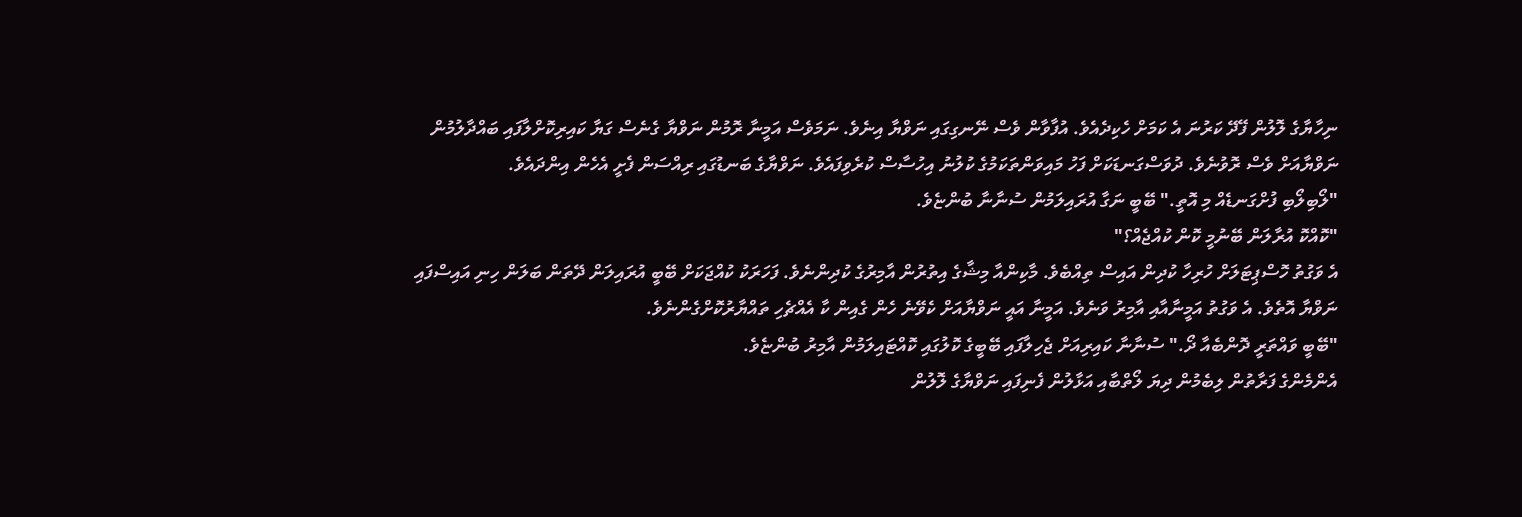ނިހާޔާގެ ލޮލުން ފޭދޭ ކަރުނަ އެ ކަމަށް ހެކިދެއެވެ. އުފާވާން ވެސް ނޭނގިގައި ނަވްޔާ އިނެވެ. ނަމަވެސް އަމީނާ ރޮމުން ނަވްޔާ ގެނެސް ގަޔާ ކައިރިކޮށްލާފައި ބައްދާލުމުން ނަވްޔާއަށް ވެސް ރޮވުނެވެ. ދުވަސްގަނޑަކަށް ފަހު މައިވަންތަކަމުގެ ކުލުނު އިހުސާސް ކުރެވިފައެވެ. ނަވްޔާގެ ބަނޑުގައި ރިއްސަން ފެށީ އެހެން އިންދައެވެ.
"ލޯބިލޯބި ފުށްގަނޑެއް މި އޮތީ." ބޭބީ ނަގާ އުރައިލަމުން ސުނާނާ ބުންޏެވެ.
"ކޮއްކޮ އުރާލަން ބޭނުމީ ކޮން ކުއްޖެއް؟"
އެ ވަގުތު ހޮސްޕިޓަލަށް ހުރިހާ ކުދިން އައިސް ތިއްބެވެ. މާކިންއާ މިޝާގެ އިތުރުން އާމިރުގެ ކުދިންނެވެ. ފަހަރަކު ކުއްޖަކަށް ބޭބީ އުރައިލަން ދޭތަން ބަލަން ހިނި އައިސްފައި ނަވްޔާ އޮތެވެ. އެ ވަގުތު އަމީނާއާއި އާމިރު ވަނެވެ. އަމީނާ އައީ ނަވްޔާއަށް ކެވޭނެ ހެން ގެއިން ކާ އެއްޗެހި ތައްޔާރުކޮށްގެންނެވެ.
"ބޭބީ ވައްތަރީ ދޮންބެއާ ދޯ." ސުނާނާ ކައިރިއަށް ޖެހިލާފައި ބޭބީގެ ކޮލުގައި ކޮއްޓައިލަމުން އާމިރު ބުންޏެވެ.
އެންމެންގެ ފަރާތުން ލިބެމުން ދިޔަ ލޯތްބާއި އަޅާލުން ފެނިފައި ނަވްޔާގެ ލޮލުން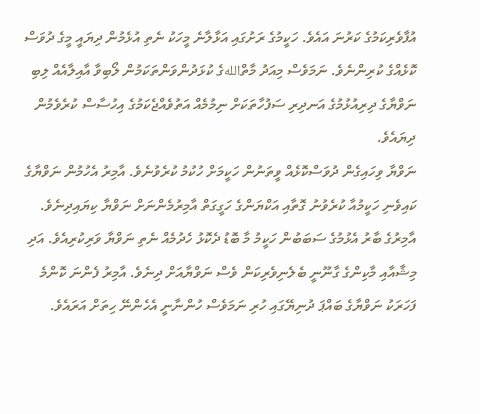އުފާވެރިކަމުގެ ކަރުނަ އައެވެ. ހަކީމުގެ ރަށުގައި އަޅާލާނެ މީހަކު ނެތި އުޅެމުން ދިޔައީ މީގެ ދުވަސް ކޮޅެއްގެ ކުރިންނެވެ. ނަމަވެސް މިއަދު މާތްاللهގެ ކުޅަދުންވަންތަކަމުން ލޯބިވާ އާއިލާއެއް ލިބި ނަވްޔާގެ ދިރިއުޅުމުގެ އަނދިރި ސަފުހާތަކަށް ނިމުމެއް އަތުވެއްޖެކަމުގެ އިހުސާސް ކުރެވެމުން ދިޔައެވެ.
ނަވްޔާ ވިހައިގެން ދުވަސްކޮޅެއް ވީތަނުން ހަކީމަށް ހުކުމު ކުރެވުނެވެ. އާމިރު އެހުމުން ނަވްޔާގެ ކައިވެނި ހަކީމުއާ ކުރެވުނު ގޮތާއި އަކްޔަންގެ ހަގީގަތް އާމިރުމެންނަށް ނަވްޔާ ކިޔައިދިނެވެ. އާމިރުގެ ބާރު އެޅުމުގެ ސަބަބުން ހަކީމު މާ ބޮޑު ދެކޮޅު ހެދުމެއް ނެތި ނަވްޔާ ވަރިކުރިއެވެ. އަދި މިޝާއާއި މާކިންގެ ގާނޫނީ ބެލެނިވެރިކަން ވެސް ނަވްޔާއަށް ދިނެވެ. އާމިރު ފެންނަ ކޮންމެ ފަހަރަކު ނަވްޔާގެ ބައްޕަ ދުނިޔޭގައި ހުރި ނަމަވެސް ހުންނާނީ އެހެންނޭ ހިތަށް އަރައެވެ.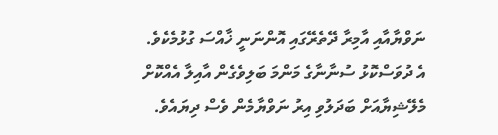ނަވްޔާއާއި އާމިރާ ދޭތެރޭގައި އޮންނަނީ ޚާއްސަ ގުޅުމެކެވެ.
އެ ދުވަސްކޮޅު ސުނާނާގެ މަންމަ ބަލިވެގެން އާއިލާ އެއްކޮށް މެލޭޝިޔާއަށް ބަދަލުވި އިރު ނަވްޔާމެން ވެސް ދިޔައެވެ.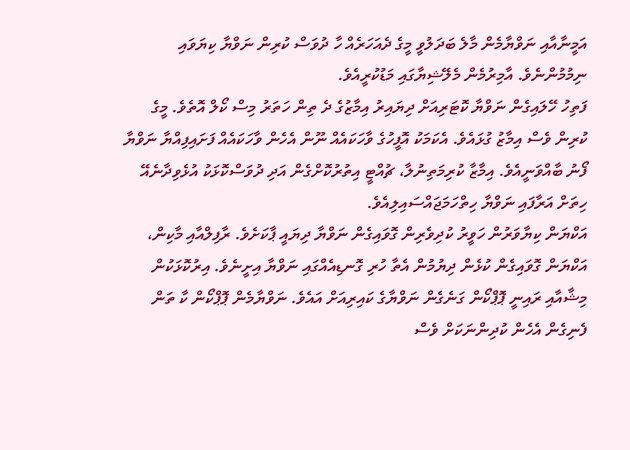އަމީނާއާއި ނަވްޔާމެން މާލެ ބަދަލުވީ މީގެ ދެއަހަރެއް ހާ ދުވަސް ކުރިން ނަވްޔާ ކިޔަވައި ނިމުމުންނެވެ. އާމިރުމެން މެލޭޝިޔާގައި މަޑުކުރީއެވެ.
ފަތިހު ހޭލައިގެން ނަވްޔާ ކޮޓަރިއަށް ދިޔައިރު އިމާޒުގެ ދެ ތިން ހަތަރު މިސް ކޯލް އޮތެވެ. މީގެ ކުރިން ވެސް އިމާޒު ގުޅައެވެ. އެކަމަކު އޮފީހުގެ ވާހަކައެއް ނޫން އެހެން ވާހަކައެއް ފަށައިފިއްޔާ ނަވްޔާ ފޯނު ބާއްވަނީއެވެ. އިމާޒާ ކުރިމަތިނުލާ، ޗުއްޓީ އިތުރުކޮށްގެން އަދި ދުވަސްކޮޅަކު އުޅެވިދާނެއޭ ހިތަށް އަރާފައި ނަވްޔާ ހިތްހަމަޖައްސައިލިއެވެ.
އަކްޔަން ކިޔާވަރުން ހަވީރު ކުދިވެރިން ގޮވައިގެން ނަވްޔާ ދިޔައީ ޕާކަށެވެ. ރާފިލްއާއި މާކިން، އަކްޔަން ގޮވައިގެން ކުޅެން ދިޔުމުން އެތާ ހުރި ގޮނޑިއެއްގައި ނަވްޔާ އިށީނެވެ. އިރުކޮޅަކުން މިޝާއާއި ރައިނީ ޕޮޕްކޯން ގަނެގެން ނަވްޔާގެ ކައިރިއަށް އައެވެ. ނަވްޔާމެން ޕޮޕްކޯން ކާ ތަން ފެނިގެން އެހެން ކުދިންނަކަށް ވެސް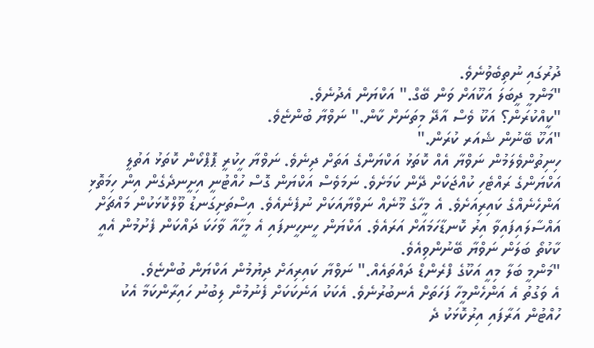ދުރުގައި ނުތިބެވުނެވެ.
"މަންމީ ދީބަލަ އަކޫއަށް ވަން ބޭގް." އަކްޔަން އެދުނެވެ.
"ކީއްކުރަން؟ އަކޫ ވެސް އާދޭ މިތަނަށް ކާން." ނަވްޔާ ބުންޏެވެ.
"އަކޫ ބޭނުން ޝެއަރ ކުރަން."
ހިނިތުންވެލަމުން ނަވްޔާ އެއް ކޮތަޅު އަކްޔަންގެ އަތަށް ދިނެވެ. ނަވްޔާ ހީކުރީ ޕޮޕްކޯން ކޮތަޅު އަތުލީ އަކްޔަންގެ ރައްޓެހި ކުއްޖަކަށް ދޭން ކަމަށެވެ. ނަމަވެސް އަކްޔަން ގޮސް ހުއްޓުނީ އިށީނދެގެން އިން ހިމަތޮޅި އަންހެނެއްގެ ކައިރިއަށެވެ. އެ މީހާގެ މޫނެއް ނަވްޔާއަކަށް ނުފެނެއެވެ. އިސްތަށިގަނޑު ވޫލްކޮޅަކުން މައްޗަށް އައްސާލައިފައިވާ އިރު ކޮނޑާހަމައަށް އަރައެވެ. އަކްޔަން ހީނހީނފައި އެ މީހާއާ ވާހަކަ ދައްކަން ފެށުމުން އެއީ ކާކުތޯ ބަލަން ނަވްޔާ ބޭނުންވިއެވެ.
"މަންމީ ބަލާ މިއީ އަކޫގެ ފްރެންޑް ދައްތައެއް." ނަވްޔާ ކައިރިއަށް ދިޔުމުން އަކްޔަން ބުންޏެވެ.
އެ ވަގުތު އެ އަންހެންމީހާ ފަހަތަށް އެނބުރުނެވެ. އެކަކު އަނެކަކަށް ފެނުމުން ލިބުނު ހައިރާންކަމާ އެކު ހުއްޓުން އަރާފައި އިރުކޮޅަކު ދެ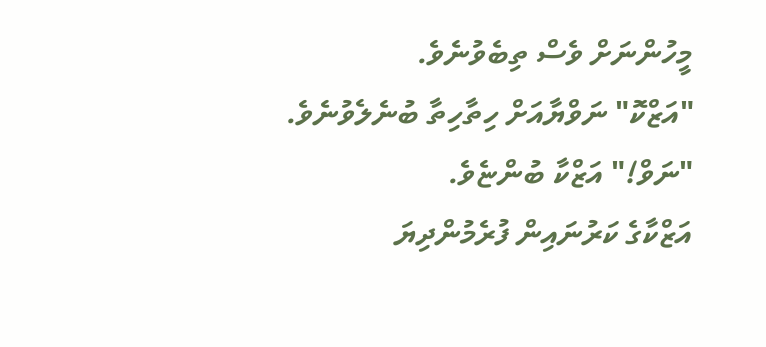މީހުންނަށް ވެސް ތިބެވުނެވެ.
"އަޒްކޮ" ނަވްޔާއަށް ހިތާހިތާ ބުނެލެވުނެވެ.
"ނަވް!" އަޒްކާ ބުންޏެވެ.
އަޒްކާގެ ކަރުނައިން ފުރެމުންދިޔަ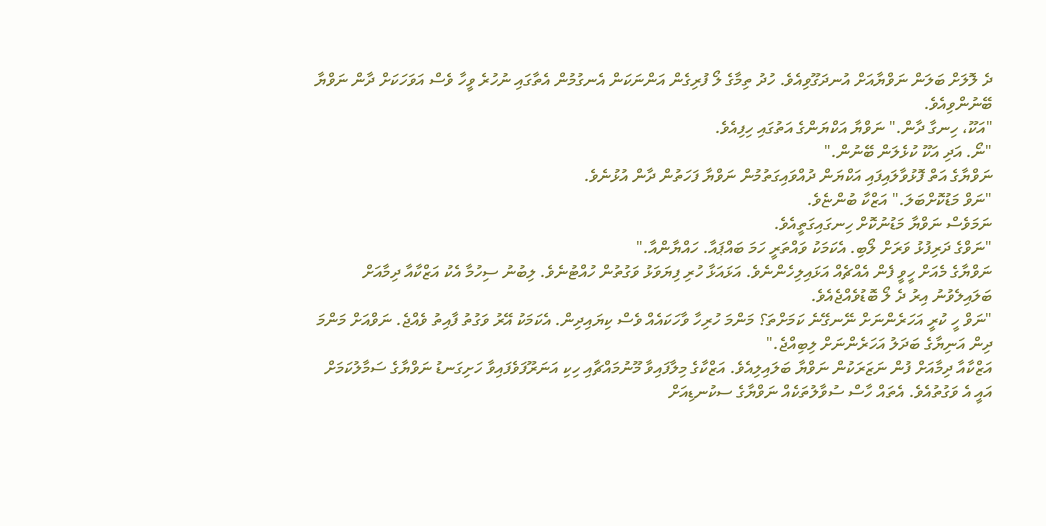ދެ ލޮލަށް ބަލަން ނަވްޔާއަށް އުނދަގޫވިއެވެ. ހުދު ތިމާގެ ލޯ ފުރިގެން އަންނަކަން އެނގުމުން އެތާގައި ނުހުރެ ވީހާ ވެސް އަވަހަކަށް ދާން ނަވްޔާ ބޭނުންވިއެވެ.
"އަކޫ، ހިނގާ ދާން." ނަވްޔާ އަކްޔަންގެ އަތުގައި ހިފިއެވެ.
"ނޯ. އަދި އަކޫ ކުޅެލަން ބޭނުން."
ނަވްޔާގެ އަތް ފޮޅުވާލައިފައި އަކްޔަން ދުއްވައިގަތުމުން ނަވްޔާ ފަހަތުން ދާން އުޅުނެވެ.
"ނަވް މަޑުކޮށްބަލަ." އަޒްކާ ބުންޏެވެ.
ނަމަވެސް ނަވްޔާ މަޑުނުކޮށް ހިނގައިގަތީއެވެ.
"ނަވްގެ ދަރިފުޅު ވަރަށް ލޯބި. އެކަމަކު ވައްތަރީ ހަމަ ބައްޕައާ. ހައްޔާންއާ."
ނަވްޔާގެ މެއަށް ހީވީ ފެން އެއްޗެއް އަޅައިލިހެންނެވެ. އަޅައަޅާ ހުރި ފިޔަވަޅު ވަގުތުން ހުއްޓުނެވެ. ލިބުނު ސިހުމާ އެކު އަޒްކާއާ ދިމާއަށް ބަލައިލެވުނު އިރު ދެ ލޯ ބޮޑުވެއްޖެއެވެ.
"ނަވް ހީ ކުރީ އަހަރެންނަށް ނޭނގޭނެ ކަމަށްތަ؟ މަންމަ ހުރިހާ ވާހަކައެއް ވެސް ކިޔައިދިން. އެކަމަކު އޭރު ވަގުތު ފާއިތު ވެއްޖެ. ނަވްއަށް މަންމަ ދިން އަނިޔާގެ ބަދަލު އަހަރެންނަށް ލިބިއްޖެ."
އަޒްކާއާ ދިމާއަށް ފުން ނަޒަރަކުން ނަވްޔާ ބަލައިލިއެވެ. އަޒްކާގެ މިލާފައިވާ މޫނުމައްޗާއި ހިކި އަނަރޫފަވެފައިވާ ހަށިގަނޑު ނަވްޔާގެ ސަމާލުކަމަށް އައީ އެ ވަގުތުއެވެ. އެތައް ހާސް ސުވާލުތަކެއް ނަވްޔާގެ ސކުނޑިއަށް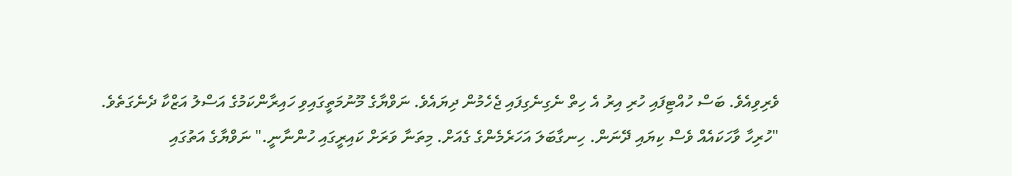ވެރިވިއެވެ. ބަސް ހުއްޓިފައި ހުރި އިރު އެ ހިތް ނެގިނެގިފައި ޖެހެމުން ދިޔައެވެ. ނަވްޔާގެ މޫނުމަތީގައިވި ހައިރާންކަމުގެ އަސްލު އަޒްކާ ދެނެގަތެވެ.
"ހުރިހާ ވާހަކައެއް ވެސް ކިޔައި ދޭނަން. ހިނގާބަލަ އަހަރެމެންގެ ގެއަށް. މިތަނާ ވަރަށް ކައިރީގައި ހުންނާނީ." ނަވްޔާގެ އަތުގައި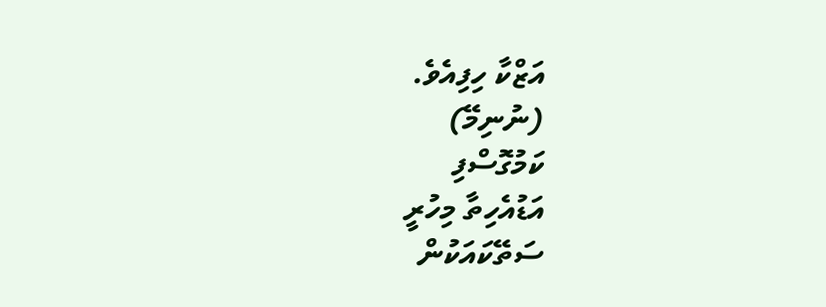އަޒްކާ ހިފިއެވެ.
(ނުނިމޭ)
ކަމުގޮސްފި
އަޑުއެހިތާ މިހުރީ
ސަތޭކައަކުން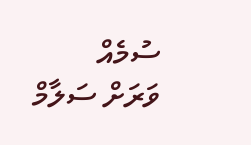ސުމެއް
ވަރަށް ސަލާމް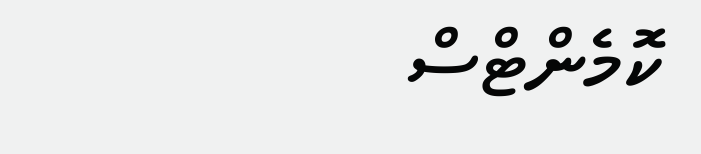ކޮމެންޓްސް